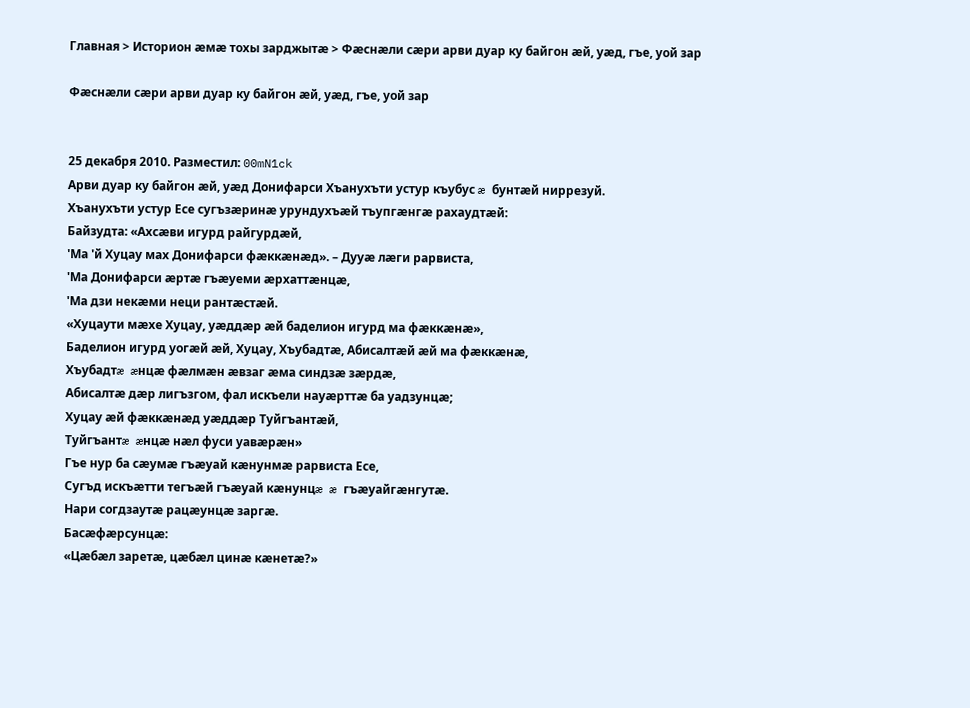Главная > Историон æмæ тохы зарджытæ > Фæснæли сæри арви дуар ку байгон æй, уæд, гъе, уой зар

Фæснæли сæри арви дуар ку байгон æй, уæд, гъе, уой зар


25 декабря 2010. Разместил: 00mN1ck
Арви дуар ку байгон æй, уæд Донифарси Хъанухъти устур къубус æ бунтæй ниррезуй.
Хъанухъти устур Есе сугъзæринæ урундухъæй тъупгæнгæ рахаудтæй:
Байзудта: «Ахсæви игурд райгурдæй,
'Ма 'й Хуцау мах Донифарси фæккæнæд». – Дууæ лæги рарвиста,
'Ма Донифарси æртæ гъæуеми æрхаттæнцæ,
'Ма дзи некæми неци рантæстæй.
«Хуцаути мæхе Хуцау, уæддæр æй баделион игурд ма фæккæнæ»,
Баделион игурд уогæй æй, Хуцау, Хъубадтæ, Абисалтæй æй ма фæккæнæ,
Хъубадтæ æнцæ фæлмæн æвзаг æма синдзæ зæрдæ,
Абисалтæ дæр лигъзгом, фал искъели науæрттæ ба уадзунцæ;
Хуцау æй фæккæнæд уæддæр Туйгъантæй,
Туйгъантæ æнцæ нæл фуси уавæрæн»
Гъе нур ба сæумæ гъæуай кæнунмæ рарвиста Есе,
Сугъд искъæтти тегъæй гъæуай кæнунцæ æ гъæуайгæнгутæ.
Нари согдзаутæ рацæунцæ заргæ.
Басæфæрсунцæ:
«Цæбæл заретæ, цæбæл цинæ кæнетæ?»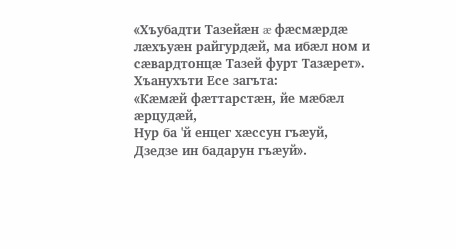«Хъубадти Тазейæн æ фæсмæрдæ лæхъуæн райгурдæй, ма ибæл ном и сæвардтонцæ Тазей фурт Тазæрет».
Хъанухъти Есе загъта:
«Кæмæй фæттарстæн, йе мæбæл æрцудæй,
Нур ба 'й енцег хæссун гъæуй,
Дзедзе ин бадарун гъæуй».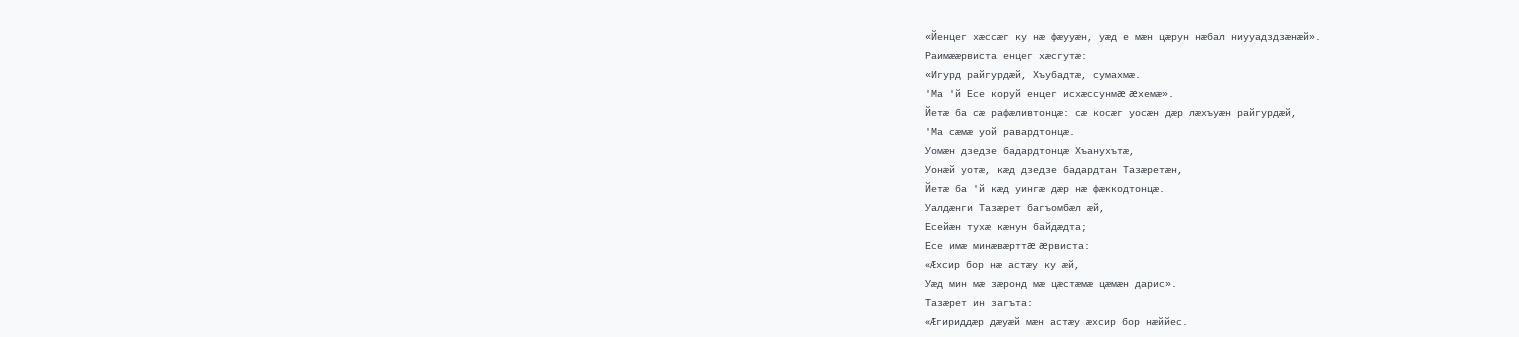«Йенцег хæссæг ку нæ фæууæн, уæд е мæн цæрун нæбал ниууадздзæнæй».
Раимææрвиста енцег хæсгутæ:
«Игурд райгурдæй, Хъубадтæ, сумахмæ.
'Ма 'й Есе коруй енцег исхæссунмæ æхемæ».
Йетæ ба сæ рафæливтонцæ: сæ косæг уосæн дæр лæхъуæн райгурдæй,
'Ма сæмæ уой равардтонцæ.
Уомæн дзедзе бадардтонцæ Хъанухътæ,
Уонæй уотæ, кæд дзедзе бадардтан Тазæретæн,
Йетæ ба 'й кæд уингæ дæр нæ фæккодтонцæ.
Уалдæнги Тазæрет багъомбæл æй,
Есейæн тухæ кæнун байдæдта;
Есе имæ минæвæрттæ æрвиста:
«Æхсир бор нæ астæу ку æй,
Уæд мин мæ зæронд мæ цæстæмæ цæмæн дарис».
Тазæрет ин загъта:
«Æгириддæр дæуæй мæн астæу æхсир бор нæййес.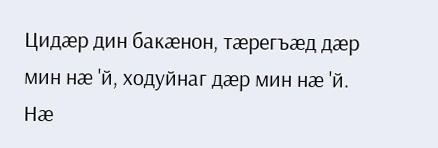Цидæр дин бакæнон, тæрегъæд дæр мин нæ 'й, ходуйнаг дæр мин нæ 'й.
Нæ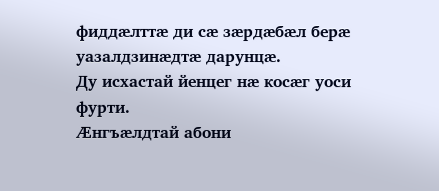фиддæлттæ ди сæ зæрдæбæл берæ уазалдзинæдтæ дарунцæ.
Ду исхастай йенцег нæ косæг уоси фурти.
Æнгъæлдтай абони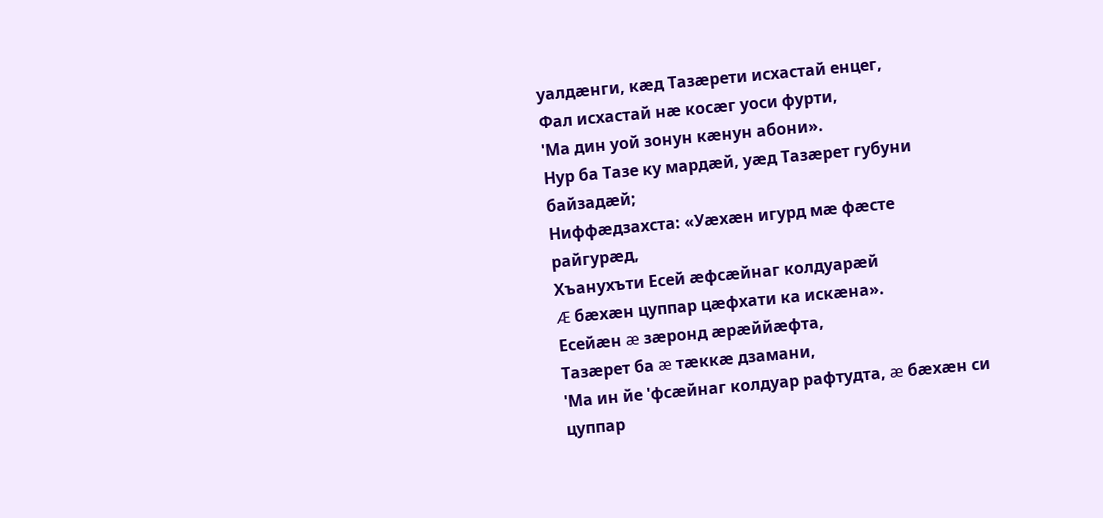уалдæнги, кæд Тазæрети исхастай енцег,
Фал исхастай нæ косæг уоси фурти,
'Ма дин уой зонун кæнун абони».
Нур ба Тазе ку мардæй, уæд Тазæрет губуни байзадæй;
Ниффæдзахста: «Уæхæн игурд мæ фæсте райгурæд,
Хъанухъти Есей æфсæйнаг колдуарæй
Æ бæхæн цуппар цæфхати ка искæна».
Есейæн æ зæронд æрæййæфта,
Тазæрет ба æ тæккæ дзамани,
'Ма ин йе 'фсæйнаг колдуар рафтудта, æ бæхæн си цуппар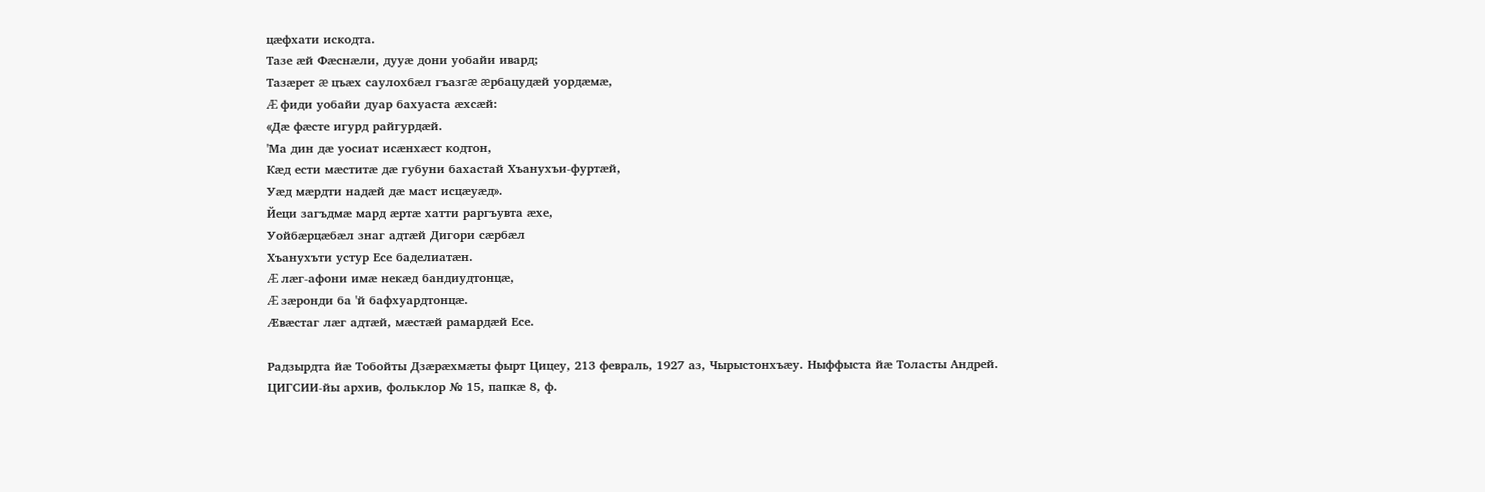цæфхати искодта.
Тазе æй Фæснæли, дууæ дони уобайи ивард;
Тазæрет æ цъæх саулохбæл гъазгæ æрбацудæй уордæмæ,
Æ фиди уобайи дуар бахуаста æхсæй:
«Дæ фæсте игурд райгурдæй.
'Ма дин дæ уосиат исæнхæст кодтон,
Кæд ести мæститæ дæ губуни бахастай Хъанухъи-фуртæй,
Уæд мæрдти надæй дæ маст исцæуæд».
Йеци загъдмæ мард æртæ хатти раргъувта æхе,
Уойбæрцæбæл знаг адтæй Дигори сæрбæл
Хъанухъти устур Есе баделиатæн.
Æ лæг-афони имæ некæд бандиудтонцæ,
Æ зæронди ба 'й бафхуардтонцæ.
Æвæстаг лæг адтæй, мæстæй рамардæй Есе.

Радзырдта йæ Тобойты Дзæрæхмæты фырт Цицеу, 213 февраль, 1927 аз, Чырыстонхъæу. Ныффыста йæ Толасты Андрей.
ЦИГСИИ-йы архив, фольклор № 15, папкæ 8, ф.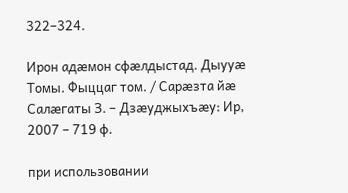322–324.

Ирон адæмон сфæлдыстад. Дыууæ Томы. Фыццаг том. / Сарæзта йæ Салæгаты З. – Дзæуджыхъæу: Ир, 2007 – 719 ф.

при использовании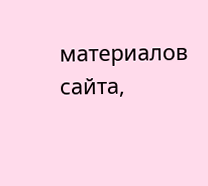материалов сайта,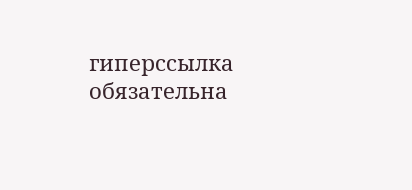гиперссылка обязательна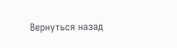Вернуться назад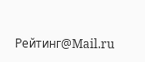Рейтинг@Mail.ru